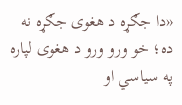«دا جګړه د هغوی جګړه نه ده؛ خو ورو ورو د هغوی لپاره په سیاسي او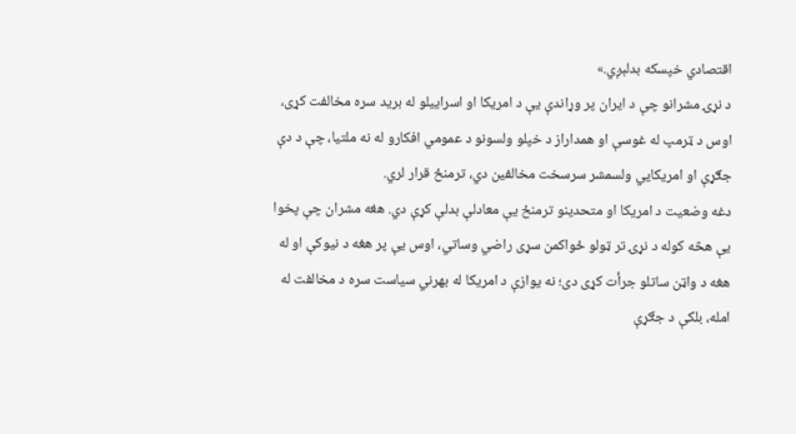اقتصادي خپسکه بدلېږي.»
د نړۍ مشرانو چې د ایران پر وړاندې یې د امریکا او اسراییلو له برید سره مخالفت کړی، اوس د ټرمپ له غوسې او همداراز د خپلو ولسونو د عمومي افکارو له نه ملتیا، چې د دې جګړې او امریکایي ولسمشر سرسخت مخالفین دي، ترمنځ قرار لري.
دغه وضعیت د امریکا او متحدینو ترمنځ یې معادلې بدلې کړې دي. هغه مشران چې پخوا یې هڅه کوله د نړۍ تر ټولو ځواکمن سړی راضي وساتي، اوس یې پر هغه د نیوکې او له هغه د واټن ساتلو جرأت کړی دی؛ نه یوازې د امریکا له بهرني سیاست سره د مخالفت له امله، بلکې د جګړې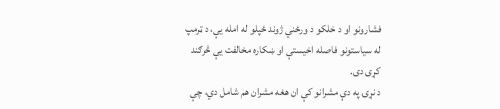فشارونو او د خلکو د ورځني ژوند ځپلو له امله یې، د ټرمپ له سیاستونو فاصله اخیستې او ښکاره مخالفت یې څرګند کړی دی.
د نړۍ په دې مشرانو کې ان هغه مشران هم شامل دي، چې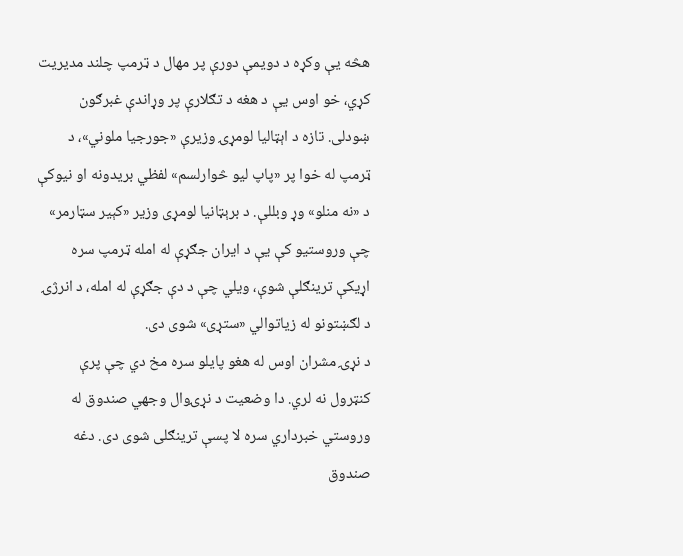هڅه یې وکړه د دویمې دورې پر مهال د ټرمپ چلند مدیریت کړي، خو اوس یې د هغه د تګلارې پر وړاندې غبرګون ښودلی. تازه د اېټالیا لومړۍ وزیرې «جورجیا ملوني»، د ټرمپ له خوا پر «پاپ لیو څوارلسم» لفظي بریدونه او نیوکې د «نه منلو» وړ وبللې. د برېټانیا لومړی وزیر «کېیر سټارمر» چې وروستیو کې یې د ایران جګړې له امله ټرمپ سره اړیکې ترینګلې شوې، ویلي چې د دې جګړې له امله، د انرژۍ د لګښتونو له زیاتوالي «ستړی» شوی دی.
د نړۍ مشران اوس له هغو پایلو سره مخ دي چې پرې کنټرول نه لري. دا وضعیت د نړۍوال وجهي صندوق له وروستي خبرداري سره لا پسې ترینګلی شوی دی. دغه صندوق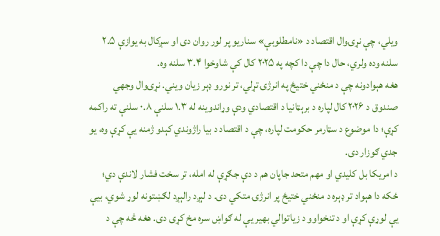ویلي، چې نړۍوال اقتصاد د «نامطلوبې» سناریو پر لور روان دی او سږکال به یوازې ۲.۵ سلنه وده ولري، حال دا چې دا کچه په ۲۰۲۵ کال کې شاوخوا ۳.۴ سلنه وه.
هغه هېوادونه چې د منځني ختیځ په انرژۍ تړلي، تر نورو ډېر زیان ویني. نړۍوال وجهي صندوق د ۲۰۲۶ کال لپاره د برېټانیا د اقتصادي ودې وړاندوینه له ۱.۳ سلنې ۰.۸ سلنې ته راکمه کړې؛ دا موضوع د سټارمر حکومت لپاره، چې د اقتصاد د بیا راژوندي کېدو ژمنه یې کړې وه، یو جدي ګوزار دی.
د امریکا بل کلیدي او مهم متحد جاپان هم د دې جګړې له امله، تر سخت فشار لاندې دي؛ ځکه دا هېواد تر ډېره د منځني ختیځ پر انرژۍ متکي دی. د لېږد رالېږد لګښتونه لوړ شوي، بیې یې لوړې کړې او د تنخواوو د زیاتوالي بهیر یې له ګواښ سره مخ کړی دی. هغه څه چې د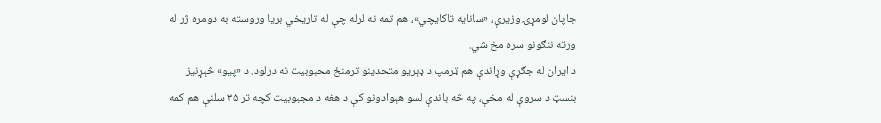جاپان لومړۍ وزیرې، «سانایه تاکایچي»، هم تمه نه لرله چې له تاریخي بریا وروسته به دومره ژر له ورته ننګونو سره مخ شي.
د ایران له جګړې وړاندې هم ټرمپ د ډېریو متحدینو ترمنځ محبوبیت نه درلود. د «پیو» څېړنیز بنسټ د سروې له مخې، په څه باندې لسو هېوادونو کې د هغه د مجبوبیت کچه تر ۳۵ سلنې هم کمه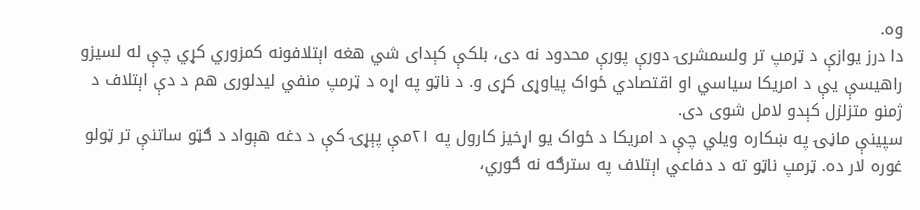وه.
دا درز یوازې د ټرمپ تر ولسمشرۍ دورې پورې محدود نه دی، بلکې کېدای شي هغه اېتلافونه کمزوري کړي چې له لسیزو راهیسې یې د امریکا سیاسي او اقتصادي ځواک پیاوړی کړی و. د ناټو په اړه د ټرمپ منفي لیدلوری هم د دې اېتلاف د ژمنو متزلزل کېدو لامل شوی دی.
سپینې ماڼۍ په ښکاره ویلي چې د امریکا د ځواک یو اړخیز کارول په ۲۱مې پېړۍ کې د دغه هېواد د ګټو ساتنې تر ټولو غوره لار ده. ټرمپ ناټو ته د دفاعي اېتلاف په سترګه نه ګوري،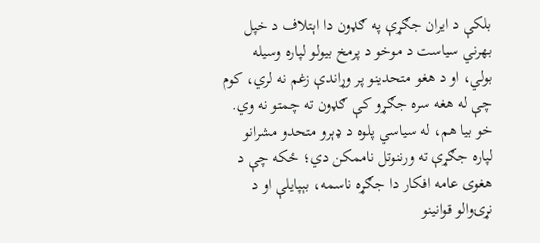بلکې د ایران جګړې په ګډون دا اېتلاف د خپل بهرني سیاست د موخو د پرمخ بیولو لپاره وسیله بولي، او د هغو متحدینو پر وړاندې زغم نه لري، کوم چې له هغه سره جګړو کې ګډون ته چمتو نه وي.
خو بیا هم، له سیاسي پلوه د ډېرو متحدو مشرانو لپاره جګړې ته ورننوتل ناممکن دي؛ ځکه چې د هغوی عامه افکار دا جګړه ناسمه، بېپایلې او د نړۍوالو قوانینو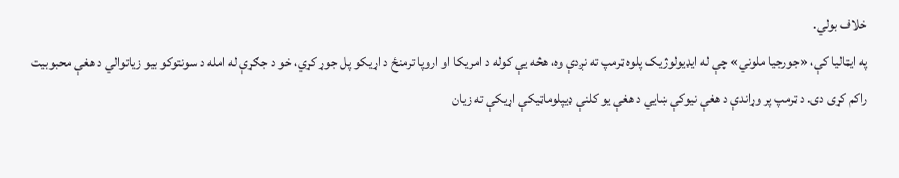خلاف بولي.
په ایټالیا کې، «جورجیا ملوني» چې له ایډیولوژیک پلوه ټرمپ ته نږدې وه، هڅه یې کوله د امریکا او اروپا ترمنځ د اړیکو پل جوړ کړي، خو د جګړې له امله د سونتوکو بیو زیاتوالي د هغې محبوبیت راکم کړی دی. د ټرمپ پر وړاندې د هغې نیوکې ښايي د هغې یو کلنې ډیپلوماټیکې اړیکې ته زیان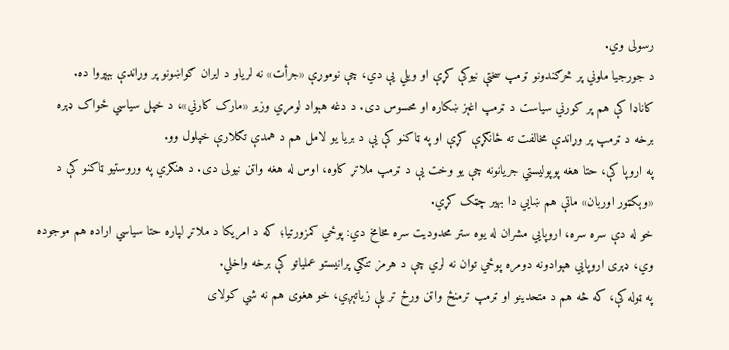رسولی وي.
د جورجیا ملوني پر څرګندونو ټرمپ سختې نیوکې کړې او ویلي یې دي، چې نوموړې «جرأت» نه لرياو د ایران ګواښونو پر وړاندې بېپروا ده.
کاناډا کې هم پر کورني سیاست د ټرمپ اغېز ښکاره او محسوس دی. د دغه هېواد لومړي وزیر «مارک کارني»، د خپل سیاسي ځواک ډېره برخه د ټرمپ پر وړاندې مخالفت ته ځانګړې کړې او په ټاکنو کې یې د بریا یو لامل هم د همدې تګلارې خپلول وو.
په اروپا کې، حتا هغه پوپولیستي جریانونه چې یو وخت یې د ټرمپ ملاتړ کاوه، اوس له هغه واټن نیولی دی. د هنګري په وروستیو ټاکنو کې د «وېکټور اوربان» ماتې هم ښايي دا بهیر چټک کړي.
خو له دې سره سره، اروپایي مشران له یوه ستر محدودیت سره مخامخ دي: پوځي کمزورتیا؛ که د امریکا د ملاتړ لپاره حتا سیاسي اراده هم موجوده وي، ډېری اروپایي هېوادونه دومره پوځي توان نه لري چې د هرمز تنګي پرانیستو عملیاتو کې برخه واخلي.
په ټوله کې، که څه هم د متحدینو او ټرمپ ترمنځ واټن ورځ تر بلې زیاتېږي، خو هغوی هم نه شي کولای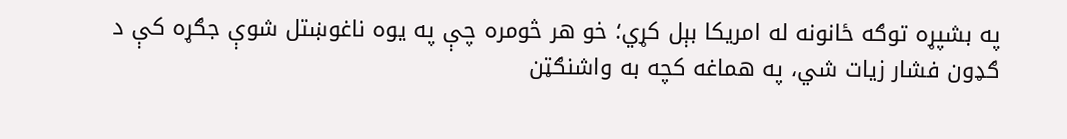په بشپړه توګه ځانونه له امریکا بېل کړي؛ خو هر څومره چې په یوه ناغوښتل شوې جګړه کې د ګډون فشار زیات شي، په هماغه کچه به واشنګټن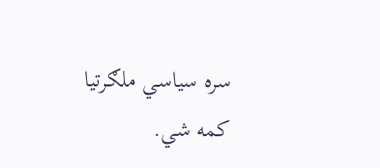سره سیاسي ملګرتیا کمه شي.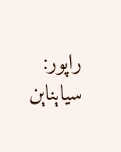راپور: سياېناېن